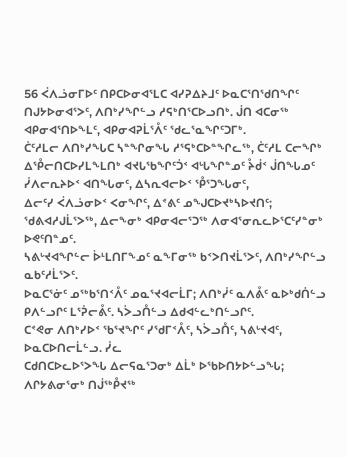56 ᐹᐱᓘᓂᒥᐅᑦ ᑎᑭᑕᐅᓂᐊᕐᒪᑕ ᐊᓯᕈᐃᔨᒧᑦ ᐅᓇᑕᕐᑎᖁᑎᖏᑦ ᑎᒍᔭᐅᓂᐊᕐᐳᑦ, ᐱᑎᒃᓯᖏᓪᓗ ᓱᕋᒃᑎᕐᑕᐅᓗᑎᒃ. ᒎᑎ ᐊᑕᓂᖅ ᐊᑭᓂᐊᕐᑎᐅᖕᒪᑦ, ᐊᑭᓂᐊᕈᒫᕐᐰᑦ ᖁᓚᕐᓇᖏᑦᑐᒥᒃ.
ᑖᑦᓱᒪᓕ ᐱᑎᒃᓯᖓᑕ ᓴᓐᖏᓂᖓ ᓱᕐᕋᒃᑕᐅᓐᖏᓚᖅ, ᑖᑦᓱᒪ ᑕᓕᖏᒃ ᐃᕾᓕᑎᑕᐅᓯᒪᖕᒪᑎᒃ ᐊᔪᒐᖃᖏᑦᑑᑉ ᐊᒡᒐᖏᓐᓄᑦ ᔧᑰᑉ ᒎᑎᖓᓄᑦ ᓰᐱᓕᕆᔨᐅᑉ ᐊᑎᖓᓂᑦ, ᐃᓴᕆᐊᓕᐅᑉ ᕾᕐᑐᖓᓂᑦ,
ᐃᓕᑦᓯ ᐹᐱᓘᓂᐅᑉ ᐸᓂᖏᑦ, ᐃᕝᕕᑦ ᓄᖑᑕᐅᔪᒃᓴᐅᔪᑎᑦ; ᖁᕕᐊᓱᒍᒫᕐᐳᖅ, ᐃᓕᖕᓂᒃ ᐊᑭᓂᐊᓕᕐᑐᖅ ᐱᓂᐊᕐᓂᕆᓚᐅᕐᑕᑦᓯᓐᓂᒃ ᐅᕙᑦᑎᓐᓄᑦ.
ᓴᕕᒡᔪᐊᖏᓪᓕ ᐆᒻᒪᑎᒥᖕᓄᑦ ᓇᖕᒥᓂᖅ ᑲᑉᐳᑎᔪᒫᕐᐳᑦ, ᐱᑎᒃᓯᖏᓪᓗ ᓇᑲᑦᓱᒫᕐᐳᑦ.
ᐅᓇᑕᕐᓃᑦ ᓄᖅᑲᕐᑎᑉᐰᑦ ᓄᓇᕐᔪᐊᓕᒫᒥ; ᐱᑎᒃᓰᑦ ᓇᐱᕔᑦ ᓇᐅᒃᑯᑏᓪᓗ ᑭᐱᓪᓗᒋᑦ ᒪᕐᕉᓕᕔᑦ. ᓴᐴᓗᑍᓪᓗ ᐃᑯᐊᓪᓚᒃᑎᓪᓗᒋᑦ.
ᑕᕝᕙᓂ ᐱᑎᒃᓯᐅᑉ ᖃᕐᔪᖏᑦ ᓯᖁᒥᑉᐰᑦ, ᓴᐴᓗᑍᑦ, ᓴᕕᒡᔪᐊᑦ, ᐅᓇᑕᐅᑎᓕᒫᓪᓗ. ᓰᓚ
ᑕᑯᑎᑕᐅᓚᐅᕐᐳᖓ ᐃᓕᕋᓇᕐᑐᓂᒃ ᐃᒫᒃ ᐅᖃᐅᑎᔭᐅᓪᓗᖓ; ᐱᒋᔭᕕᓂᕐᓂᒃ ᑎᒎᖅᑬᔪᖅ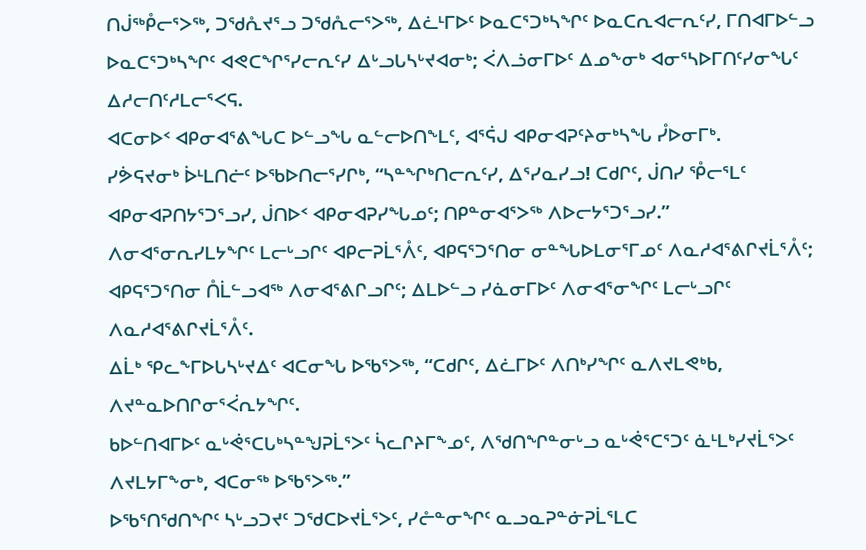ᑎᒎᖅᑬᓕᕐᐳᖅ, ᑐᖁᕅᔪᕐᓗ ᑐᖁᕅᓕᕐᐳᖅ, ᐃᓛᒻᒥᐅᑦ ᐅᓇᑕᕐᑐᒃᓴᖏᑦ ᐅᓇᑕᕆᐊᓕᕆᑦᓯ, ᒥᑎᐊᒥᐅᓪᓗ ᐅᓇᑕᕐᑐᒃᓴᖏᑦ ᐊᕙᑕᖏᕐᓯᓕᕆᑦᓯ ᐃᒡᓗᒐᓴᒡᔪᐊᓂᒃ; ᐹᐱᓘᓂᒥᐅᑦ ᐃᓄᖕᓂᒃ ᐊᓂᕐᓴᐅᒥᑎᑦᓯᓂᖓᑦ ᐃᓱᓕᑎᑦᓱᒪᓕᕐᐸᕋ.
ᐊᑕᓂᐅᑉ ᐊᑭᓂᐊᕐᕕᖓᑕ ᐅᓪᓗᖓ ᓇᓪᓕᐅᑎᖕᒪᑦ, ᐊᕐᕌᒍ ᐊᑭᓂᐊᕈᑦᔨᓂᒃᓴᖓ ᓮᐅᓂᒥᒃ.
ᓯᕘᕋᔪᓂᒃ ᐆᒻᒪᑎᓖᑦ ᐅᖃᐅᑎᓕᕐᓯᒋᒃ, “ᓴᓐᖏᒃᑎᓕᕆᑦᓯ, ᐃᕐᓯᓇᓯᓗ! ᑕᑯᒋᑦ, ᒎᑎᓯ ᕾᓕᕐᒪᑦ ᐊᑭᓂᐊᕈᑎᔭᕐᑐᕐᓗᓯ, ᒎᑎᐅᑉ ᐊᑭᓂᐊᕈᓯᖓᓄᑦ; ᑎᑭᓐᓂᐊᕐᐳᖅ ᐱᐅᓕᔭᕐᑐᕐᓗᓯ.”
ᐱᓂᐊᕐᓂᕆᓯᒪᔭᖏᑦ ᒪᓕᒡᓗᒋᑦ ᐊᑭᓕᕈᒫᕐᐰᑦ, ᐊᑭᕋᕐᑐᕐᑎᓂ ᓂᓐᖓᐅᒪᓂᕐᒥᓄᑦ ᐱᓇᓱᐊᕐᕕᒋᔪᒫᕐᐰᑦ; ᐊᑭᕋᕐᑐᕐᑎᓂ ᑍᒫᓪᓗᐊᖅ ᐱᓂᐊᕐᕕᒋᓗᒋᑦ; ᐃᒪᐅᓪᓗ ᓯᓈᓂᒥᐅᑦ ᐱᓂᐊᕐᓂᖏᑦ ᒪᓕᒡᓗᒋᑦ ᐱᓇᓱᐊᕐᕕᒋᔪᒫᕐᐰᑦ.
ᐃᒫᒃ ᕿᓚᖕᒥᐅᒐᓴᒡᔪᐃᑦ ᐊᑕᓂᖓ ᐅᖃᕐᐳᖅ, “ᑕᑯᒋᑦ, ᐃᓛᒥᐅᑦ ᐱᑎᒃᓯᖏᑦ ᓇᐱᔪᒪᕙᒃᑲ, ᐱᔪᓐᓇᐅᑎᒋᓂᕐᐹᕆᔭᖏᑦ.
ᑲᐅᓪᑎᐊᒥᐅᑦ ᓇᒡᕚᕐᑕᒐᒃᓴᓐᖑᕈᒫᕐᐳᑦ ᓵᓚᒋᔨᒥᖕᓄᑦ, ᐱᖁᑎᖏᓐᓂᒡᓗ ᓇᒡᕚᕐᑕᕐᑐᑦ ᓈᒻᒪᒃᓯᔪᒫᕐᐳᑦ ᐱᔪᒪᔭᒥᖕᓂᒃ, ᐊᑕᓂᖅ ᐅᖃᕐᐳᖅ.”
ᐅᖃᕐᑎᖁᑎᖏᑦ ᓴᒡᓗᑐᔪᑦ ᑐᖁᑕᐅᔪᒫᕐᐳᑦ, ᓯᓔᓐᓂᖏᑦ ᓇᓗᓇᕈᓐᓃᕈᒫᕐᒪᑕ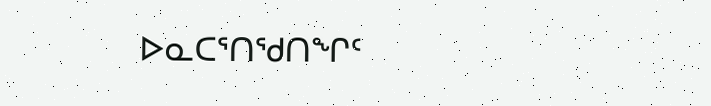ᐅᓇᑕᕐᑎᖁᑎᖏᑦ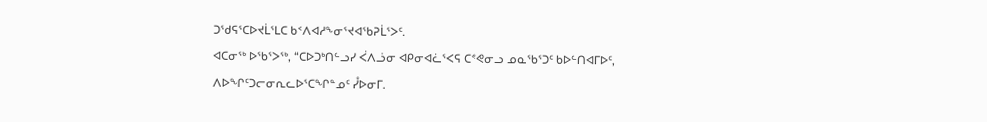ᑐᖁᕋᕐᑕᐅᔪᒫᕐᒪᑕ ᑲᑉᐱᐊᓱᖕᓂᕐᔪᐊᖃᕈᒫᕐᐳᑦ.
ᐊᑕᓂᖅ ᐅᖃᕐᐳᖅ, “ᑕᐅᑐᒃᑎᓪᓗᓯ ᐹᐱᓘᓂ ᐊᑭᓂᐊᓛᕐᐸᕋ ᑕᕝᕙᓂᓗ ᓄᓇᖃᕐᑐᑦ ᑲᐅᓪᑎᐊᒥᐅᑦ, ᐱᐅᖏᑦᑐᓕᓂᕆᓚᐅᕐᑕᖏᓐᓄᑦ ᓮᐅᓂᒥ.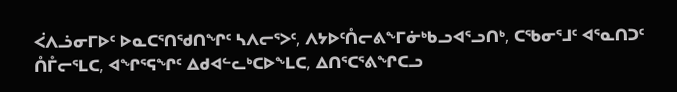ᐹᐱᓘᓂᒥᐅᑦ ᐅᓇᑕᕐᑎᖁᑎᖏᑦ ᓴᐱᓕᕐᐳᑦ, ᐱᔭᐅᑦᑍᓕᕕᖕᒥᓃᒃᑲᓗᐊᕐᓗᑎᒃ, ᑕᖃᓂᕐᒧᑦ ᐊᕐᓇᑎᑐᑦ ᑍᒤᓕᕐᒪᑕ, ᐊᖏᕐᕋᖏᑦ ᐃᑯᐊᓪᓚᒃᑕᐅᖕᒪᑕ, ᐃᑎᕐᑕᕐᕕᖏᑕᓗ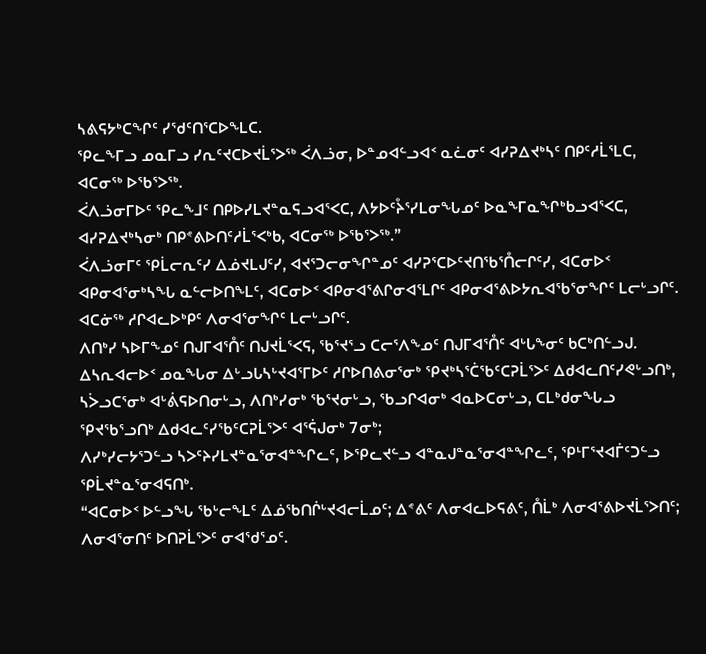ᓴᕕᕋᔭᒃᑕᖏᑦ ᓯᖁᑦᑎᕐᑕᐅᖕᒪᑕ.
ᕿᓚᖕᒥᓗ ᓄᓇᒥᓗ ᓯᕆᑦᔪᑕᐅᔪᒫᕐᐳᖅ ᐹᐱᓘᓂ, ᐅᓐᓄᐊᓪᓗᐊᑉ ᓇᓛᓂᑦ ᐊᓯᕈᐃᔪᒃᓴᑦ ᑎᑭᑦᓱᒫᕐᒪᑕ, ᐊᑕᓂᖅ ᐅᖃᕐᐳᖅ.
ᐹᐱᓘᓂᒥᐅᑦ ᕿᓚᖕᒧᑦ ᑎᑭᐅᓯᒪᔪᓐᓇᕋᓗᐊᕐᐸᑕ, ᐱᔭᐅᑦᔧᕐᓯᒪᓂᖓᓄᑦ ᐅᓇᖕᒥᓇᖏᒃᑲᓗᐊᕐᐸᑕ, ᐊᓯᕈᐃᔪᒃᓴᓂᒃ ᑎᑭᕝᕕᐅᑎᑦᓱᒫᕐᐸᒃᑲ, ᐊᑕᓂᖅ ᐅᖃᕐᐳᖅ.”
ᐹᐱᓘᓂᒥᑦ ᕿᒫᓕᕆᑦᓯ ᐃᓅᔪᒪᒍᑦᓯ, ᐊᔪᕐᑐᓕᓂᖏᓐᓄᑦ ᐊᓯᕈᕐᑕᐅᑦᔪᑎᖃᕐᑍᓕᒋᑦᓯ, ᐊᑕᓂᐅᑉ ᐊᑭᓂᐊᕐᓂᒃᓴᖓ ᓇᓪᓕᐅᑎᖕᒪᑦ, ᐊᑕᓂᐅᑉ ᐊᑭᓂᐊᕐᕕᒋᓂᐊᕐᒪᒋᑦ ᐊᑭᓂᐊᕐᕕᐅᔭᕆᐊᖃᕐᓂᖏᑦ ᒪᓕᒡᓗᒋᑦ.
ᐊᑕᓃᖅ ᓱᒋᐊᓚᐅᒃᑭᑦ ᐱᓂᐊᕐᓂᖏᑦ ᒪᓕᒡᓗᒋᑦ.
ᐱᑎᒃᓯ ᓴᐅᒥᖕᓄᑦ ᑎᒍᒥᐊᕐᑍᑦ ᑎᒍᔪᒫᕐᐸᕋ, ᖃᕐᔪᕐᓗ ᑕᓕᕐᐱᖕᓄᑦ ᑎᒍᒥᐊᕐᑍᑦ ᐊᒡᒐᖕᓂᑦ ᑲᑕᒃᑎᓪᓗᒍ.
ᐃᓴᕆᐊᓕᐅᑉ ᓄᓇᖓᓂ ᐃᒡᓗᒐᓴᒡᔪᐊᕐᒥᐅᑦ ᓱᒋᐅᑎᕕᓂᕐᓂᒃ ᕿᔪᒃᓴᕐᑖᖃᑦᑕᕈᒫᕐᐳᑦ ᐃᑯᐊᓚᑎᑦᓯᕙᒡᓗᑎᒃ, ᓴᐴᓗᑕᕐᓂᒃ ᐊᒡᕖᕋᐅᑎᓂᒡᓗ, ᐱᑎᒃᓯᓂᒃ ᖃᕐᔪᓂᒡᓗ, ᖃᓗᒋᐊᓂᒃ ᐊᓇᐅᑕᓂᒡᓗ, ᑕᒪᒃᑯᓂᖓᓗ ᕿᔪᖃᕐᓗᑎᒃ ᐃᑯᐊᓚᑦᓯᖃᑦᑕᕈᒫᕐᐳᑦ ᐊᕐᕌᒍᓂᒃ 7ᓂᒃ;
ᐱᓯᒃᓯᓕᔭᕐᑐᓪᓗ ᓴᐳᑦᔨᓯᒪᔪᓐᓇᕐᓂᐊᓐᖏᓚᑦ, ᐅᕿᓚᔪᓪᓗ ᐊᓐᓇᒍᓐᓇᕐᓂᐊᓐᖏᓚᑦ, ᕿᒻᒥᕐᔪᐊᒦᑦᑐᓪᓗ ᕿᒫᔪᓐᓇᕐᓂᐊᕋᑎᒃ.
“ᐊᑕᓂᐅᑉ ᐅᓪᓗᖓ ᖃᒡᓕᖕᒪᑦ ᐃᓅᖃᑎᒌᒡᔪᐊᓕᒫᓄᑦ; ᐃᕝᕕᑦ ᐱᓂᐊᓚᐅᕋᕕᑦ, ᑍᒫᒃ ᐱᓂᐊᕐᕕᐅᔪᒫᕐᐳᑎᑦ; ᐱᓂᐊᕐᓂᑎᑦ ᐅᑎᕈᒫᕐᐳᑦ ᓂᐊᖁᕐᓄᑦ.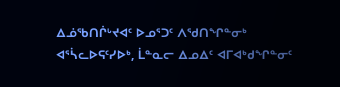ᐃᓅᖃᑎᒌᒡᔪᐊᑦ ᐅᓄᕐᑐᑦ ᐱᖁᑎᖏᓐᓂᒃ ᐊᕐᓵᓚᐅᕋᑦᓯᐅᒃ, ᒫᓐᓇᓕ ᐃᓄᐃᑦ ᐊᒥᐊᒃᑯᖏᓐᓂᑦ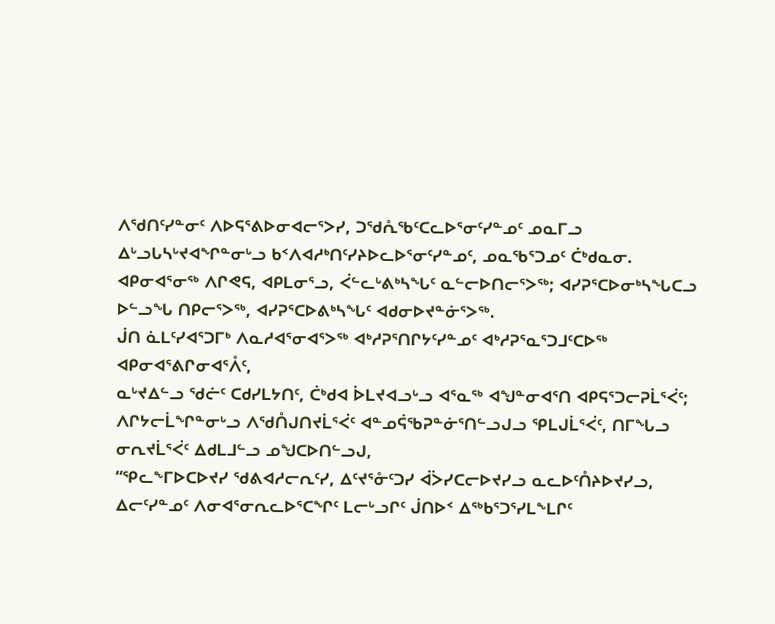ᐱᖁᑎᑦᓯᓐᓂᑦ ᐱᐅᕋᕐᕕᐅᓂᐊᓕᕐᐳᓯ, ᑐᖁᕅᖃᑦᑕᓚᐅᕐᓂᑦᓯᓐᓄᑦ ᓄᓇᒥᓗ ᐃᒡᓗᒐᓴᒡᔪᐊᖏᓐᓂᒡᓗ ᑲᑉᐱᐊᓱᒃᑎᑦᓯᔨᐅᓚᐅᕐᓂᑦᓯᓐᓄᑦ, ᓄᓇᖃᕐᑐᓄᑦ ᑖᒃᑯᓇᓂ.
ᐊᑭᓂᐊᕐᓂᖅ ᐱᒋᕙᕋ, ᐊᑭᒪᓂᕐᓗ, ᐹᓪᓚᒡᕕᒃᓴᖓᑦ ᓇᓪᓕᐅᑎᓕᕐᐳᖅ; ᐊᓯᕈᕐᑕᐅᓂᒃᓴᖓᑕᓗ ᐅᓪᓗᖓ ᑎᑭᓕᕐᐳᖅ, ᐊᓯᕈᕐᑕᐅᕕᒃᓴᖓᑦ ᐊᑯᓂᐅᔪᓐᓃᕐᐳᖅ.
ᒎᑎ ᓈᒪᑦᓯᐊᕐᑐᒥᒃ ᐱᓇᓱᐊᕐᓂᐊᕐᐳᖅ ᐊᒃᓱᕈᕐᑎᒋᔭᑦᓯᓐᓄᑦ ᐊᒃᓱᕈᕐᓇᕐᑐᒧᑦᑕᐅᖅ ᐊᑭᓂᐊᕐᕕᒋᓂᐊᕐᐰᑦ,
ᓇᒡᔪᐃᓪᓗ ᖁᓖᑦ ᑕᑯᓯᒪᔭᑎᑦ, ᑖᒃᑯᐊ ᐆᒪᔪᐊᓗᒡᓗ ᐊᕐᓇᖅ ᐊᖑᓐᓂᐊᕐᑎ ᐊᑭᕋᕐᑐᓕᕈᒫᕐᐹᑦ; ᐱᒋᔭᓕᒫᖏᓐᓂᒡᓗ ᐱᖁᑍᒍᑎᔪᒫᕐᐹᑦ ᐊᓐᓄᕌᖃᕈᓐᓃᕐᑎᓪᓗᒍᓗ ᕿᒪᒍᒫᕐᐹᑦ, ᑎᒥᖓᓗ ᓂᕆᔪᒫᕐᐹᑦ ᐃᑯᒪᒧᓪᓗ ᓄᖑᑕᐅᑎᓪᓗᒍ,
“ᕿᓚᖕᒥᐅᑕᐅᔪᓯ ᖁᕕᐊᓱᓕᕆᑦᓯ, ᐃᑦᔪᕐᓁᑦᑐᓯ ᐋᐴᓯᑕᓕᐅᔪᓯᓗ ᓇᓚᐅᑦᑍᔨᐅᔪᓯᓗ, ᐃᓕᑦᓯᓐᓄᑦ ᐱᓂᐊᕐᓂᕆᓚᐅᕐᑕᖏᑦ ᒪᓕᒡᓗᒋᑦ ᒎᑎᐅᑉ ᐃᖅᑲᕐᑐᕐᓯᒪᖕᒪᒋᑦ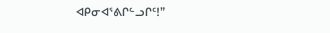ᐊᑭᓂᐊᕐᕕᒋᓪᓗᒋᑦ!”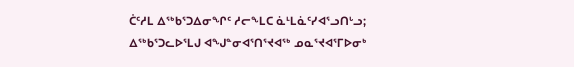ᑖᑦᓱᒪ ᐃᖅᑲᕐᑐᐃᓂᖏᑦ ᓱᓕᖕᒪᑕ ᓈᒻᒪᓈᑦᓯᐊᕐᓗᑎᒡᓗ; ᐃᖅᑲᕐᑐᓚᐅᕐᒪᒍ ᐊᖑᓐᓂᐊᕐᑎᕐᔪᐊᖅ ᓄᓇᕐᔪᐊᕐᒥᐅᓂᒃ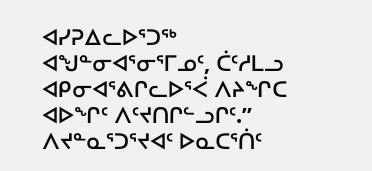ᐊᓯᕈᐃᓚᐅᕐᑐᖅ ᐊᖑᓐᓂᐊᕐᓂᕐᒥᓄᑦ, ᑖᑦᓱᒪᓗ ᐊᑭᓂᐊᕐᕕᒋᓚᐅᕐᐹ ᐱᔨᖏᑕ ᐊᐅᖏᑦ ᐱᑦᔪᑎᒋᓪᓗᒋᑦ.”
ᐱᔪᓐᓇᕐᑐᕐᔪᐊᑦ ᐅᓇᑕᕐᑏᑦ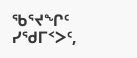ᖃᕐᔪᖏᑦ ᓯᖁᒥᑉᐳᑦ,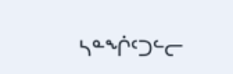ᓴᓐᖐᑦᑐᓪᓕ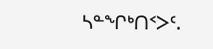ᓴᓐᖏᒃᑎᑉᐳᑦ.